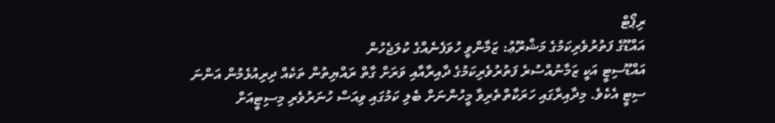ރިޕޯޓް
އައްޑޫގެ ފަތުރުވެރިކަމުގެ މަޝްރޫޢު: ޒަމާންވީ ހުވަފެނެއްގެ ކުލަޖެހުން
އައްޑޫސިޓީ އަކީ ޒަމާނުއްސުރެ ފަތުރުވެރިކަމުގެ ދާއިރާއާއި ވަރަށް ގާތް ރައްޔިތުން ތަކެއް ދިރިއުޅެމުން އަންނަ ސިޓީ އެކެވެ. މިދާއިރާގައި ހަރަކާތްތެރިވާ މީހުންނަށް ބެލި ކަމުގައި ވިއަސް ހުނަރުވެރި މިސިޓީއަށް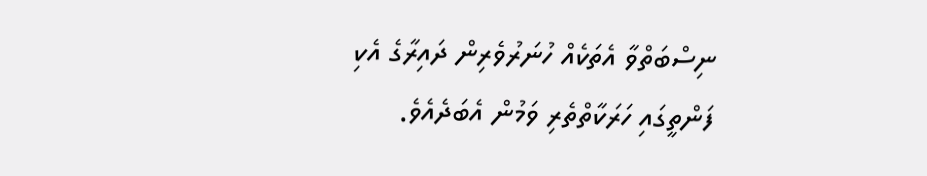ނިސްބަތްވާ އެތަކެއް ހުނަރުވެރިން ދައިރާގެ އެކި ފަންތީގައި ހަރަކާތްތެރި ވަމުން އެބަދެއެވެ.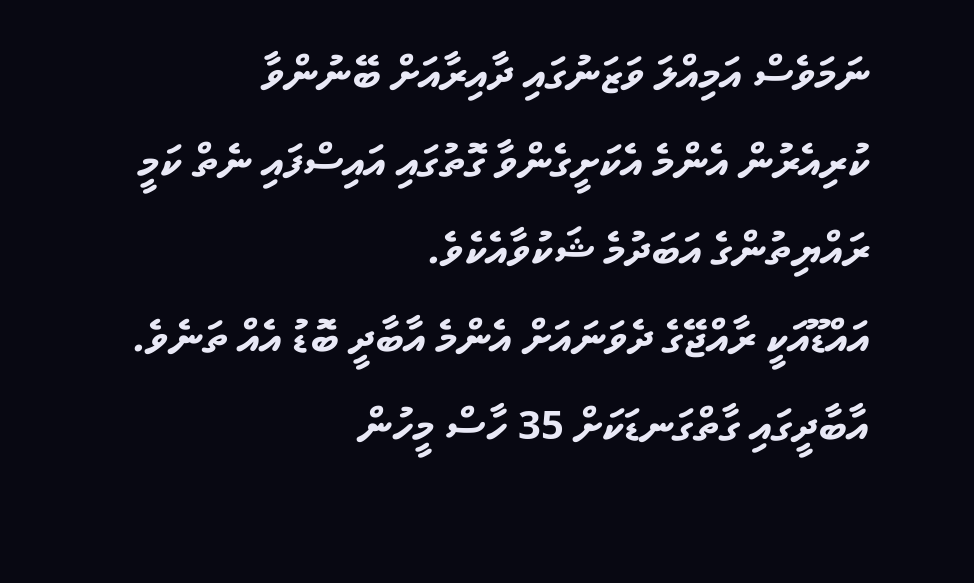ނަމަވެސް އަމިއްލަ ވަޒަނުގައި ދާއިރާއަށް ބޭނުންވާ ކުރިއެރުން އެންމެ އެކަށީގެންވާ ގޮތުގައި އައިސްފައި ނެތް ކަމީ ރައްޔިތުންގެ އަބަދުމެ ޝަކުވާއެކެވެ.
އައްޑޫއަކީ ރާއްޖޭގެ ދެވަނައަށް އެންމެ އާބާދީ ބޮޑު އެއް ތަނެވެ. އާބާދީގައި ގާތްގަނޑަކަށް 35 ހާސް މީހުން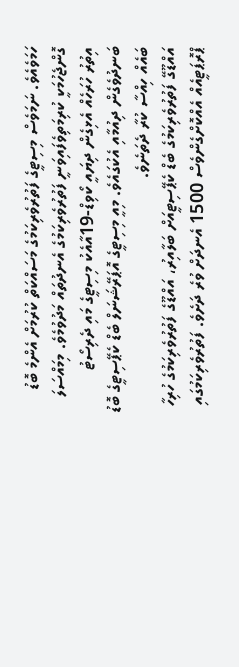ހަމަވެއެވެ. ނަމަވެސް މިސިޓީގެ ފަތުރުވެރިކަމުގެ މަސައްކަތް ކުރުމަށް އެންމެ ބޮޑު ގޮންޖެހުމަކީ ކުރިމަތިވެފައިވަނީ ފަތުރުވެރިކަމުގެ އެނދުތައް މަދުވުމެވެ. މިމައްސަލަ އިތުރު ހުރަހެއް އެޅިގެން ދިޔައީ ކޯވިޑް-19އާއެކު މިސިޓީގެ މައި ދެރިސޯޓު ބަނދުވެގެން ދިއުމާއި އެކުގައެވެ. މިއީ މިސިޓީގެ އޮޕަރޭޝަނަލް ބެޑް ކެޕޭސިޓީގެ ބޮޑު ބައެއް ހިއްސާ ކުރާ ދެތަނެވެ.
އައްޑޫގޭ ފަތުރުވެރިކަމުގެ ބެޑް ކެޕޭސިޓީއަށް ބަލާއިރު، އައްޑޫގެ ފަތުރުވެރިކަމުގެ ހުރިހާ ޕްރޮޕަޓީއެއް އެއްކޮށްގެންވެސް 1500 އެނދަށް ވުރެ ދަށެވެ. ފަތުރުވެރިކަމުގައި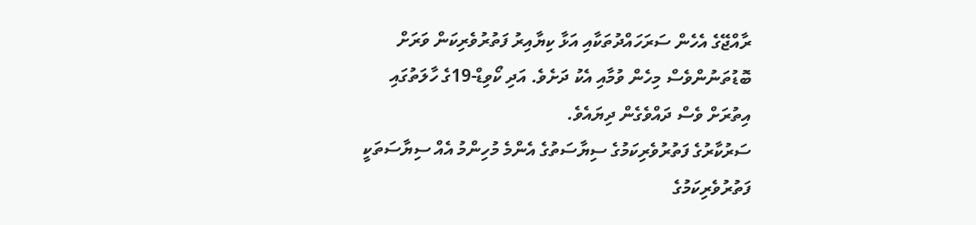ރާއްޖޭގެ އެހެން ސަރަހައްދުތަކާއި އަޅާ ކިޔާއިރު ފަތުރުވެރިކަން ވަރަށް ބޮޑުތަނުންވެސް މިހެން ވުމާއި އެކު ދަށެވެ. އަދި ކޯވިޑް-19ގެ ހާލަތުގައި އިތުރަށް ވެސް ދައްވެގެން ދިޔައެވެ.
ސަރުކާރުގެ ފަތުރުވެރިކަމުގެ ސިޔާސަތުގެ އެންމެ މުހިންމު އެއް ސިޔާސަތަކީ ފަތުރުވެރިކަމުގެ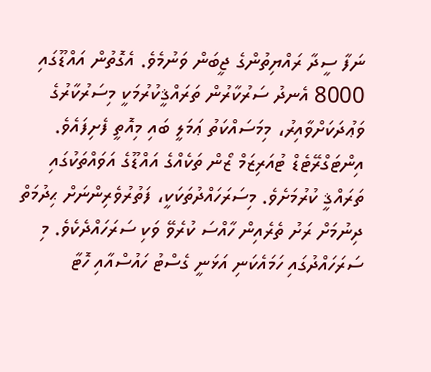ނަފާ ސީދާ ރައްޔިތުންގެ ޖީބަން ވަނުމެވެ. އެގޮތުން އައްޑޫގައި 8000 އެނދު ސަރުކާރުން ތަރައްޤީކުރުމަކީ މިސަރުކާރުގެ ވަޢުދަކަށްވާއިރު، މިމަސައްކަތު ޢަމަލީ ބައި މިއޮތީ ފެށިފައެވެ. އިންޓަގްރޭޓެޑް ޓުއަރިޒަމް ޒޯން ތަކެއްގެ އައްޑޫގެ އަވައްތަކުގައި ތަރައްޤީ ކުރުމަށެވެ. މިސަރަހައްދުތަކަކީ، ފަތުރުވެރިންނަށް ޙިދުމަތް ދިނުމަށް ރަށު ތެރެއިން ހާއްސަ ކުރެވޭ ވަކި ސަރަހައްދެކެވެ. މި ސަރަހައްދުގައި ހަމައެކަނި އަޅަނީ ގެސްޓު ހައުސްއާއި ހޮޓާ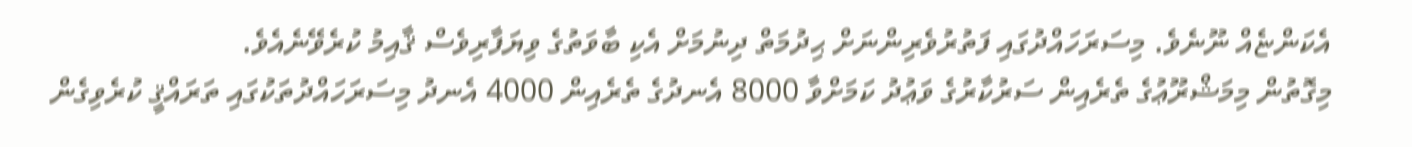އެކަންޏެއް ނޫނެވެ. މިސަރަހައްދުގައި ފަތުރުވެރިންނަށް ޙިދުމަތް ދިނުމަށް އެކި ބާވަތުގެ ވިޔަފާރިވެސް ޤާއިމު ކުރެވޭނެއެވެ.
މިގޮތުން މިމަޝްރޫޢުގެ ތެރެއިން ސަރުކާރުގެ ވަޢުދު ކަމަށްވާ 8000 އެނދުގެ ތެރެއިން 4000 އެނދު މިސަރަހައްދުތަކުގައި ތަރައްޤީ ކުރެވިގެން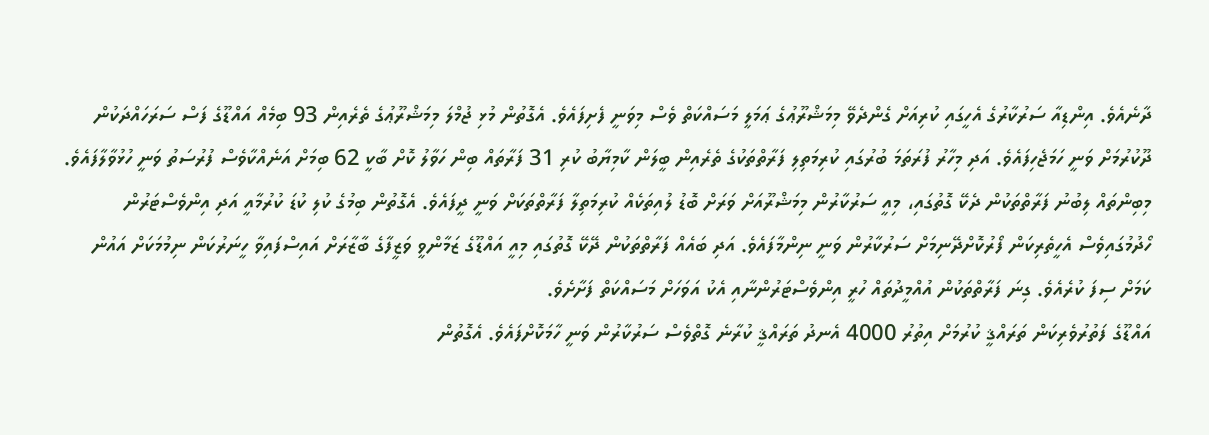ދާނެއެވެ. އިންޑިއާ ސަރުކާރުގެ އެހީގައި ކުރިއަށް ގެންދެވޭ މިމަޝްރޫޢުގެ ޢަމަލީ މަސައްކަތް ވެސް މިވަނީ ފެށިފައެވެ. އެގޮތުން މުޅި ޖުމްލަ މިމަޝްރޫޢުގެ ތެރެއިން 93 ބިމެއް އައްޑޫގެ ފަސް ސަރަހައްދަކުން ދޫކުރުމަށް ވަނީ ހަމަޖެހިފައެވެ. އަދި މިހާރު ފުރަތަމަ ބުރުގައި ކުރިމަތިލި ފަރާތްތަކުގެ ތެރެއިން ބީލަން ކާމިޔާބު ކުރި 31 ފަރާތައް ބިން ހަވާލު ކޮށް ބާކީ 62 ބިމަށް އަނެއްކާވެސް ފުރުސަތު ވަނީ ހުޅުވާލާފައެވެ.
މިބިންތައް ލިބުނު ފަރާތްތަކުން ދެކޭ ގޮތުގައި، މިއީ ސަރުކާރުން މިމަޝްރޫއަށް ވަރަށް ބޮޑު ލުއިތަކެއް ކުރިމަތިލާ ފަރާތްތަކަށް ވަނީ ދީފައެވެ. އެގޮތުން ބިމުގެ ކުލި ކުޑަ ކުރުމާއީ އަދި އިންވެސްޓަރުން ހޯދުމުގައިވެސް އެހީތެރިކަން ފޯރުކޮށްދޭނިމަށް ސަރުކާރުން ވަނީ ނިންމާފައެވެ. އަދި ބައެއް ފަރާތްތަކުން ދޭކޭ ގޮތުގައި މިއީ އައްޑޫގެ ޒަމާންވީ ވަޒީފާގެ ބާޒާރަށް އައިސްފައިވާ ހީނަރުކަން ނިމުމަކަށް އައުން ކަމަށް ސިފަ ކުރެއެވެ. ގިނަ ފަރާތްތަކުން އުއްމީދުތައް ހުރީ އިންވެސްޓަރުންނާއި އެކު އަވަހަށް މަސައްކަތް ފަށާށެވެ.
އައްޑޫގެ ފަތުރުވެރިކަން ތަރައްޤީ ކުރުމަށް އިތުރު 4000 އެނދު ތަރައްޤީ ކުރާނެ ގޮތްވެސް ސަރުކާރުން ވަނީ ހާމަކޮށްފައެވެ. އެގޮތުން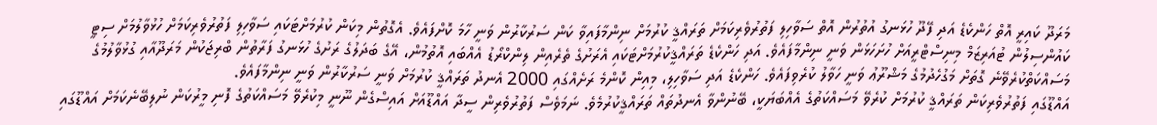މަރަދޫ ކައިރީ އޮތް ހަންކެޑެ އަދި ފޭދޫ ހުޅަނގު އުތުރުން އޮތް ސަވާހިލި ފަތުރުވެރިކަމަށް ތަރައްޤީ ކުރުމަށް ނިންމާފައިވާ ކަން ސަރުކާރުން ވަނީ ހާމަ ކޮށްފައެވެ. އެގޮތުން މިކަން ކުރުމަށްޓަކައި ސަވާހިލި ފަތުރުވެރިކަމަށް ހުޅުވާލުމަށް ސިޓީ ކައުންސިލުން ޓުއަރިޒަމް މިނިސްޓްރީއަށް ހުށަހަޅަން ވަނީ ނިންމާފައެވެ. އަދި ހަންކެޑެ ތަރައްޤީކުރުމަށްޓަކައި އެރަށުގެ ތެރެއިން ލިންކްރޯޑު އެއްބައި އޮތުމުން، އޭގެ ބަދަލުގެ ރަށުގެ ހުޅަނގު ފަރާތުން ބްރިޖަކުން މަރަދޫއާއި ގުޅުވާލުމުގެ މަސައްކަތްކުރެވޭނެ ގޮތަށް މަގުހެދުމުގެ މަޝްރޫޢު ވަނީ ހަވާލު ކުރެވިފައެވެ. ހަންކެޑެ އަދި ސަވާހިލި، މިއިން ކޮންމެ ރަށެއްގައި 2000 އެނދު ތަރައްޤީ ކުރުމަށް ވަނީ ސަރުކާރުން ވަނީ ނިންމާފައެވެ.
އައްޑޫގައި ފަތުރުވެރިކަން ތަރައްޤީ ކުރުމަށް ކުރެވޭ މަސައްކަތުގެ އެއްބަޔަކީ، ބޭނުންވާ އެނދުތައް ތަރައްޤީކުރުމެވެ. ނަމަވެސް ފަތުރުވެރިން ސީދާ އައްޑޫއަށް އައިސްގެން ނޫނީ މިކުރެވޭ މަސައްކަތުގެ ފޮނި މީރުކަން ނުލިބޭނެކަމަށް އައްޑޫގައި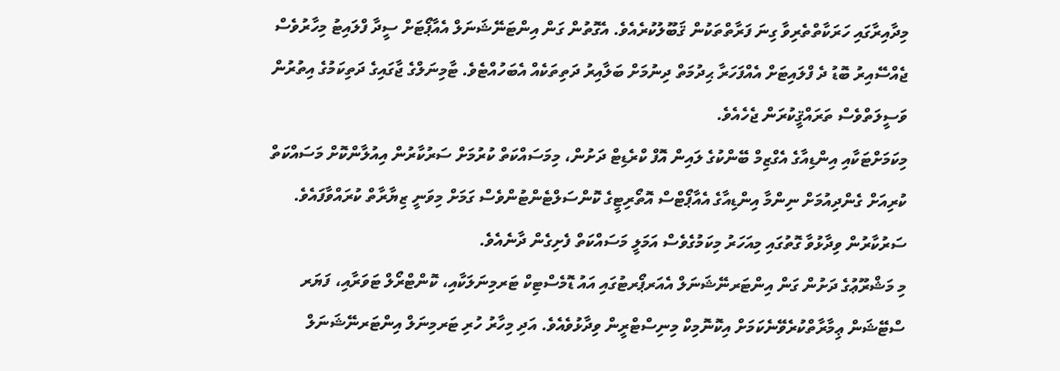މިދާއިރާގައި ހަރަކާތްތެރިވާ ގިނަ ފަރާތްތަކުން ޤަބޫލުކުރެއެވެ. އެގޮތުން ގަން އިންޓަނޭޝަނަލް އެއާޕޯޓަށް ސީދާ ފްލައިޓު މިހާރުވެސް ޖެއްސޭއިރު ބޮޑު ދެ ފްލައިޓަށް އެއްފަހަރާ ޙިދުމަތް ދިނުމަށް ބަލާއިރު ދަތިތަކެއް އެބަހުއްޓެވެ. ޓާމިނަލްގެ ޖާގައިގެ ދަތިކަމުގެ އިތުރުން ވަސީލަތްވެސް ތަރައްޤީކުރަން ޖެހެއެވެ.
މިކަމަށްޓަކާއި އިންޑިއާގެ އެގްޒިމް ބޭންކުގެ ލައިން އޮފް ކްރެޑިޓް ދަށުން، މިމަސައްކަތް ކުރުމަށް ސަރުކާރުން އިއުލާންކޮށް މަސައްކަތް ކުރިއަށް ގެންދިއުމަށް ނިންމާ އިންޑިއާގެ އެއާޕޯޓްސް އޮތޯރިޓީގެ ކޮންސަލްޓެންޓުންވެސް ގަމަށް މިވަނީ ޒިޔާރާތް ކުރައްވާފައެވެ. ސަރުކާރުން ވިދާޅުވާ ގޮތުގައި މިއަހަރު މިކަމުގެވެސް އަމަލީ މަސައްކަތް ފެށިގެން ދާނެއެވެ.
މި މަޝްރޫޢުގެ ދަށުން ގަން އިންޓަރނޭޝަނަލް އެއަރޕޯރޓުގައި އައު ޑޮމެސްޓިކް ޓަރމިނަލަކާއި، ކޮންޓްރޯލް ޓަވަރާއި، ފަޔަރ ސްޓޭޝަން ޢިމާރާތްކުރެވޭނެކަމަށް އިކޮނޮމިކް މިނިސްޓްރީން ވިދާޅުވެއެވެ. އަދި މިހާރު ހުރި ޓަރމިނަލް އިންޓަރނޭޝަނަލް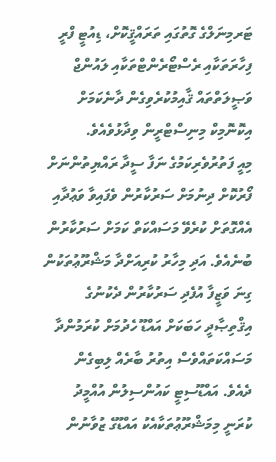ޓަރމިނަލްގެ ގޮތުގައި ތަރައްޤީކޮށް، ޑިއުޓީ ފްރީ ފިހާރަތަކާއި ރެސްޓޯރެންޓްތަކާއި ލައުންޖް ވަޞީލަތްތައް ޤާއިމުކުރެވިގެން ދާނެކަމަށް އިކޮނޮމިކް މިނިސްޓްރީން ވިދާޅުވެއެވެ.
މިއީ ފަތުރުވެރިކަމުގެ ނަފާ ސީދާ ރައްޔިތުންނަށް ފޯރުކޮށް ދިނުމަށް ސަރުކާރުން ވެފައިވާ ވަޢުދާއި އެއްގޮތަށް ކުރެވޭ މަސައްކަތް ކަމަށް ސަރުކާރުން ބުނެއެވެ. އަދި މިހާރު ކުރިއަށްދާ މަޝްރޫޢުތަކުން ގިނަ ވަޒީފާ އުފެދި ސަރުކާރުން ދެކުނުގެ އިޤްތިޞާދީ ހަބަކަށް އައްޑޫ ހެދުމަށް ކުރަމުންދާ މަސައްކަތައްވެސް އިތުރު ބާރެއް ލިބިގެން ދެއެވެ. އައްޑޫސިޓީ ކައުންސިލުން އުއްމީދު ކުރަނީ މިމަޝްރޫޢުތަކާއެކު އައްޑޫގެ ޒުވާނުން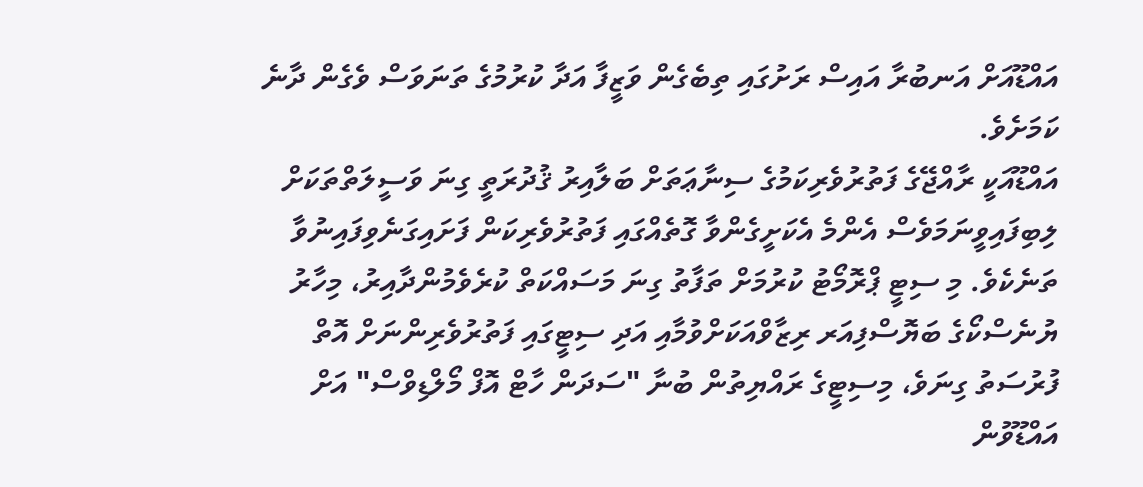އައްޑޫއަށް އަނބުރާ އައިސް ރަށުގައި ތިބެގެން ވަޒީފާ އަދާ ކުރުމުގެ ތަނަވަސް ވެގެން ދާނެ ކަމަށެވެ.
އައްޑޫއަކީ ރާއްޖޭގެ ފަތުރުވެރިކަމުގެ ސިނާޢަތަށް ބަލާއިރު ޤުދުރަތީ ގިނަ ވަސީލަތްތަކަށް ލިބިފައިވީނަމަވެސް އެންމެ އެކަށީގެންވާ ގޮތެއްގައި ފަތުރުވެރިކަން ފަށައިގަނެވިފައިނުވާ ތަނެކެވެ. މި ސިޓީ ޕްރޮމޯޓު ކުރުމަށް ތަފާތު ގިނަ މަސައްކަތް ކުރެވެމުންދާއިރު، މިހާރު ޔުނެސްކޯގެ ބަޔޮސްފިއަރ ރިޒާވްއަކަށްވުމާއި އަދި ސިޓީގައި ފަތުރުވެރިންނަށް އޮތް ފުރުސަތު ގިނަވެ، މިސިޓީގެ ރައްޔިތުން ބުނާ "ސަދަން ހާޓް އޮފް މޯލްޑިވްސް" އަށް އައްޑޫވުން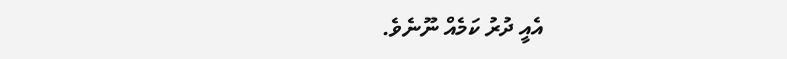އެއީ ދުރު ކަމެއް ނޫނެވެ.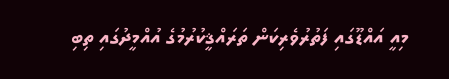މިއީ އައްޑޫގައި ފަތުރުވެރިކަން ތަރައްޤީކުރުމުގެ އުއްމީދުގައި ތިބި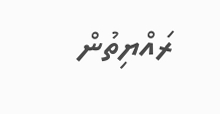ރައްޔިތުން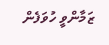ޒަމާންވީ ހުވަފެން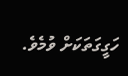ހަގީގަތަކަށް ވުމެވެ.